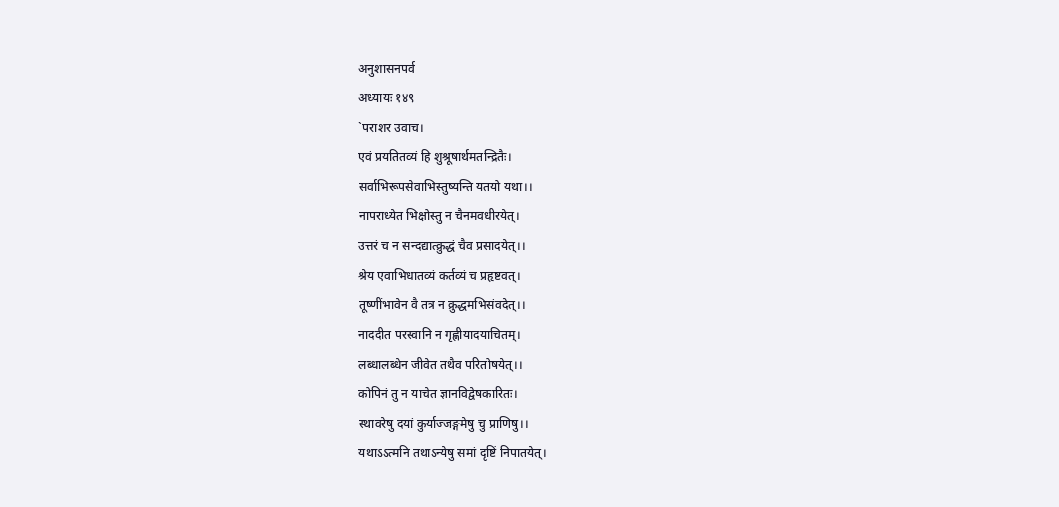अनुशासनपर्व
अध्यायः १४९
`पराशर उवाच।
एवं प्रयतितव्यं हि शुश्रूषार्थमतन्द्रितैः।
सर्वाभिरूपसेवाभिस्तुष्यन्ति यतयो यथा।।
नापराध्येत भिक्षोस्तु न चैनमवधीरयेत्।
उत्तरं च न सन्दद्यात्क्रुद्धं चैव प्रसादयेत्।।
श्रेय एवाभिधातव्यं कर्तव्यं च प्रहृष्टवत्।
तूष्णींभावेन वै तत्र न क्रुद्धमभिसंवदेत्।।
नाददीत परस्वानि न गृह्णीयादयाचितम्।
लब्धालब्धेन जीवेत तथैव परितोषयेत्।।
कोपिनं तु न याचेत ज्ञानविद्वेषकारितः।
स्थावरेषु दयां कुर्याज्जङ्गमेषु चु प्राणिषु।।
यथाऽऽत्मनि तथाऽन्येषु समां दृष्टिं निपातयेत्।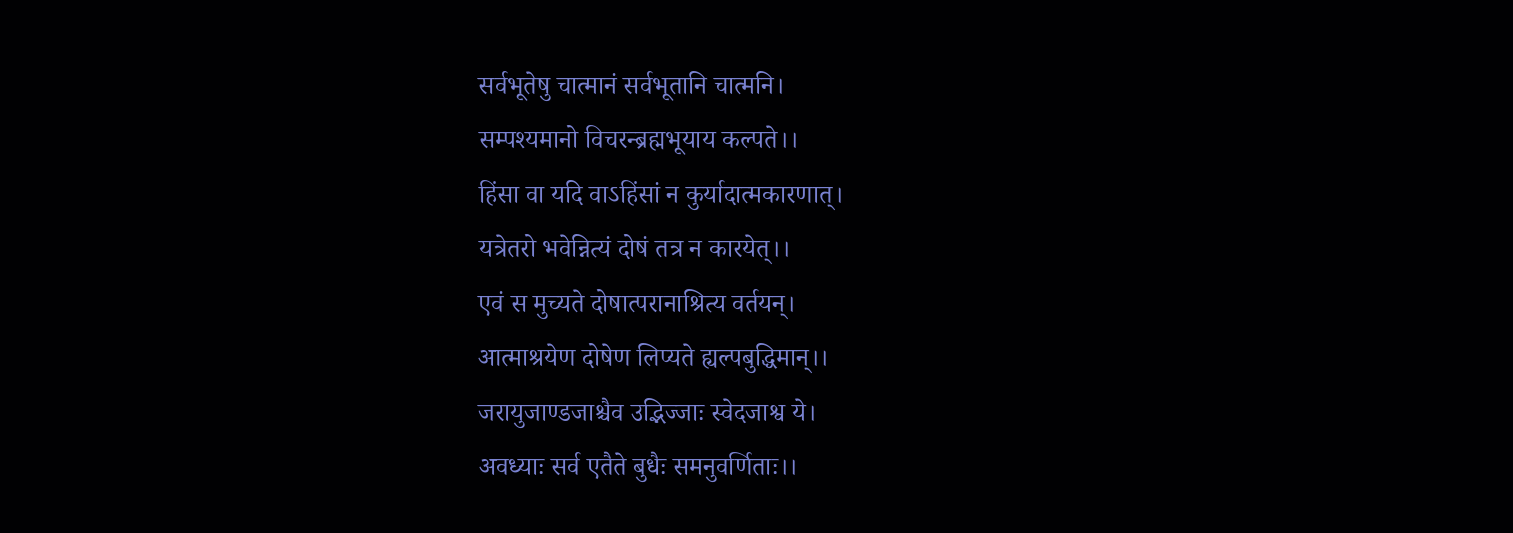सर्वभूतेषु चात्मानं सर्वभूतानि चात्मनि।
सम्पश्यमानो विचरन्ब्रह्मभूयाय कल्पते।।
हिंसा वा यदि वाऽहिंसां न कुर्यादात्मकारणात्।
यत्रेतरो भवेन्नित्यं दोषं तत्र न कारयेत्।।
एवं स मुच्यते दोषात्परानाश्रित्य वर्तयन्।
आत्माश्रयेण दोषेण लिप्यते ह्यल्पबुद्धिमान्।।
जरायुजाण्डजाश्चैव उद्भिज्जाः स्वेदजाश्व ये।
अवध्याः सर्व एतैते बुधैः समनुवर्णिताः।।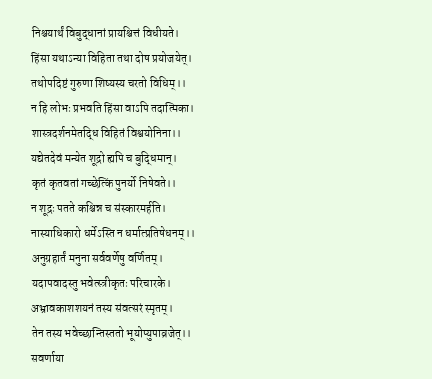निश्चयार्थं विबुद्धानां प्रायश्चित्तं विधीयते।
हिंसा यथाऽन्या विहिता तथा दोष प्रयोजयेत्।
तथोपदिष्टं गुरुणा शिष्यस्य चरतो विधिम्।।
न हि लोभः प्रभवति हिंसा वाऽपि तदात्मिका।
शास्त्रदर्शनमेतद्धि विहितं विश्वयोनिना।।
यद्येतदेवं मन्येत शूद्रो ह्यपि च बुद्धिमान्।
कृतं कृतवतां गच्छेत्किं पुनर्यो निषेवते।।
न शूद्रः पतते कश्चिन्न च संस्कारमर्हति।
नास्याधिकारो धर्मेऽस्ति न धर्मात्प्रतिषेधनम्।।
अनुग्रहार्तं मनुना सर्ववर्णेषु वर्णितम्।
यदापवादस्तु भवेत्स्त्रीकृतः परिचारके।
अभ्रावकाशशयनं तस्य संवत्सरं स्मृतम्।
तेन तस्य भवेच्छान्तिस्ततो भूयोप्युपाव्रजेत्।।
सवर्णाया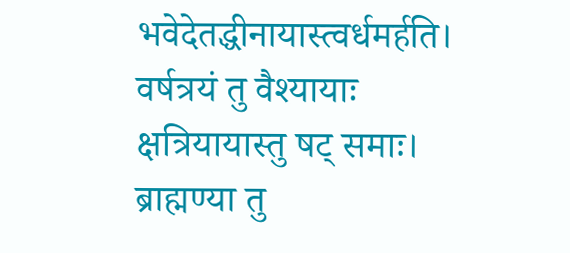भवेदेतद्धीनायास्त्वर्धमर्हति।
वर्षत्रयं तु वैश्यायाः क्षत्रियायास्तु षट् समाः।
ब्राह्मण्या तु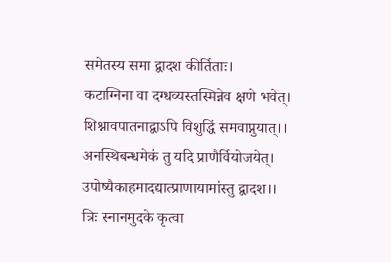समेतस्य समा द्वादश कीर्तिताः।
कटाग्निना वा दग्धव्यस्तस्मिन्नेव क्षणे भवेत्।
शिश्नावपातनाद्वाऽपि विशुद्धिं समवाप्नुयात्।।
अनस्थिबन्धमेकं तु यदि प्राणैर्वियोजयेत्।
उपोष्यैकाहमादद्यात्प्राणायामांस्तु द्वादश।।
त्रिः स्नानमुदके कृत्वा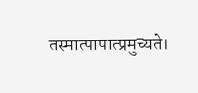तस्मात्पापात्प्रमुच्यते।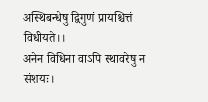अस्थिबन्धेषु द्विगुणं प्रायश्चित्तं विधीयते।।
अनेन विधिना वाऽपि स्थावरेषु न संशयः।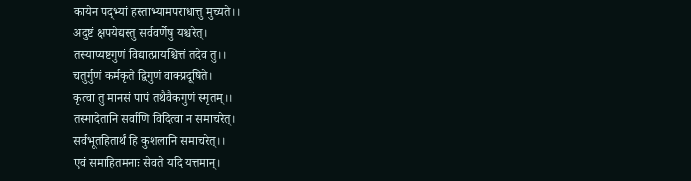कायेन पद्भ्यां हस्ताभ्यामपराधात्तु मुच्यते।।
अदुष्टं क्षपयेद्यस्तु सर्ववर्णेषु यश्चरेत्।
तस्याप्यष्टगुणं विद्यात्प्रायश्चित्तं तदेव तु।।
चतुर्गुणं कर्मकृते द्विगुणं वाक्प्रदूषिते।
कृत्वा तु मानसं पापं तथैवैकगुणं स्मृतम्।।
तस्मादेतानि सर्वाणि विदित्वा न समाचरेत्।
सर्वभूतहितार्थं हि कुशलानि समाचरेत्।।
एवं समाहितमनाः सेवते यदि यत्तमान्।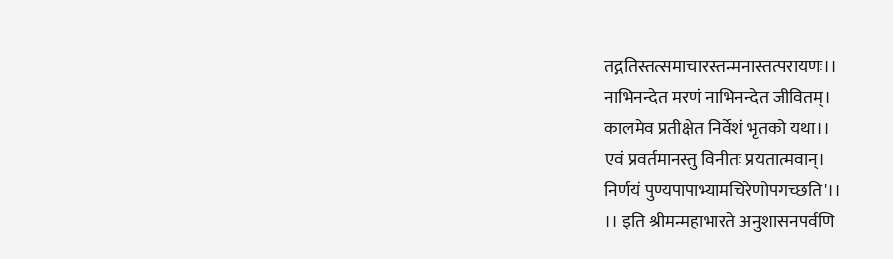तद्गतिस्तत्समाचारस्तन्मनास्तत्परायणः।।
नाभिनन्देत मरणं नाभिनन्देत जीवितम्।
कालमेव प्रतीक्षेत निर्वेशं भृतको यथा।।
एवं प्रवर्तमानस्तु विनीतः प्रयतात्मवान्।
निर्णयं पुण्यपापाभ्यामचिरेणोपगच्छति'।।
।। इति श्रीमन्महाभारते अनुशासनपर्वणि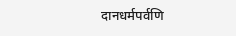दानधर्मपर्वणि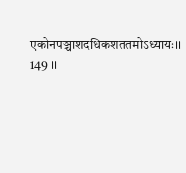एकोनपञ्चाशदधिकशततमोऽध्यायः।। 149 ।।